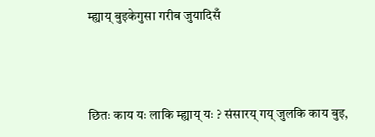म्ह्याय् बुइकेगुसा गरीब जुयादिसँ



छितः काय यः लाकि म्ह्याय् यः ? संसारय् गय् जुलकि काय बुइ,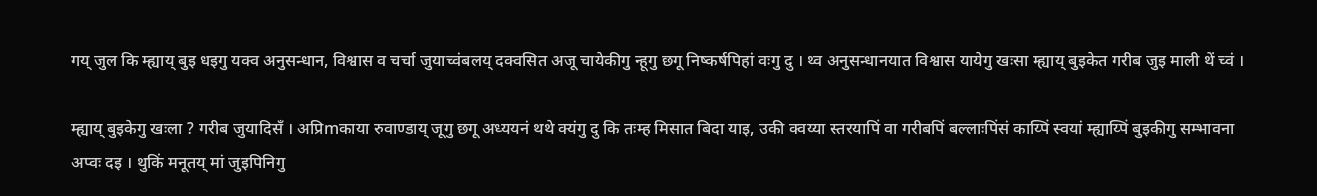गय् जुल कि म्ह्याय् बुइ धइगु यक्व अनुसन्धान, विश्वास व चर्चा जुयाच्वंबलय् दक्वसित अजू चायेकीगु न्हूगु छगू निष्कर्षपिहां वःगु दु । थ्व अनुसन्धानयात विश्वास यायेगु खःसा म्ह्याय् बुइकेत गरीब जुइ माली थें च्वं ।

म्ह्याय् बुइकेगु खःला ? गरीब जुयादिसँ । अप्रिmकाया रुवाण्डाय् जूगु छगू अध्ययनं थथे क्यंगु दु कि तःम्ह मिसात बिदा याइ, उकी क्वय्या स्तरयापिं वा गरीबपिं बल्लाःपिंसं काय्पिं स्वयां म्ह्याय्पिं बुइकीगु सम्भावना अप्वः दइ । थुकिं मनूतय् मां जुइपिनिगु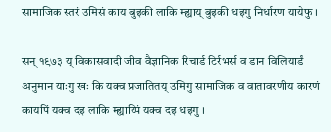सामाजिक स्तरं उमिसं काय बुइकी लाकि म्ह्याय् बुइकी धइगु निर्धारण यायेफु ।

सन् १९७३ य् विकासवादी जीव वैज्ञानिक रिचार्ड टिर्रभर्स व डान विलियार्डं अनुमान याःगु खः कि यक्व प्रजातितय् उमिगु सामाजिक व वातावरणीय कारणं कायपिं यक्व दइ लाकि म्ह्याय्पिं यक्व दइ धइगु ।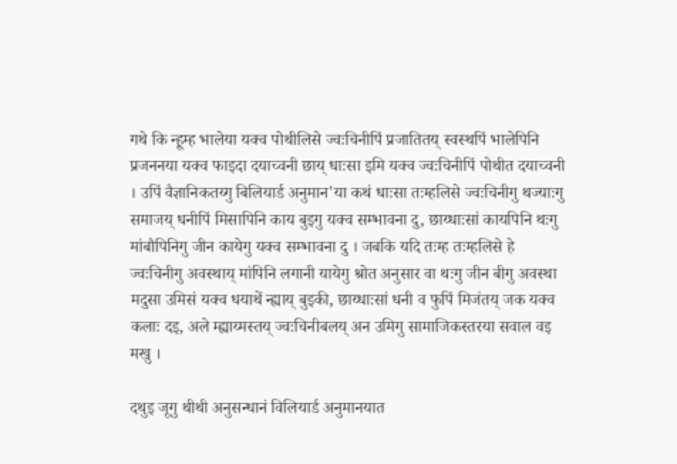गथे कि न्हूम्ह भालेया यक्व पोथीलिसे ज्वःचिनीपिं प्रजातितय् स्वस्थपिं भालेपिनि प्रजननया यक्व फाइदा दयाच्वनी छाय् धाःसा इमि यक्व ज्वःचिनीपिं पोथीत दयाच्वनी । उपिं वैज्ञानिकतय्गु बिलियार्ड अनुमान'या कथं धाःसा तःम्हलिसे ज्वःचिनीगु थज्याःगु समाजय् धनीपिं मिसापिनि काय बुइगु यक्व सम्भावना दु, छाय्धाःसां कायपिनि थःगु मांबौपिनिगु जीन कायेगु यक्व सम्भावना दु । जबकि यदि तःम्ह तःम्हलिसे हे ज्वःचिनीगु अवस्थाय् मांपिनि लगानी यायेगु श्रोत अनुसार वा थःगु जीन बीगु अवस्था मदुसा उमिसं यक्व धयाथें न्ह्याय् बुइकी, छाय्धाःसां धनी व फुपिं मिजंतय् जक यक्व कलाः दइ, अले म्ह्याय्मस्तय् ज्वःचिनीबलय् अन उमिगु सामाजिकस्तरया सवाल वइ मखु ।

दथुइ जूगु थीथी अनुसन्धानं विलियार्ड अनुमानयात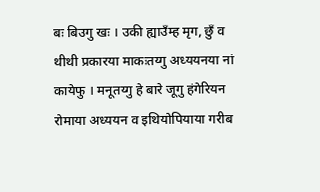बः बिउगु खः । उकी ह्याउँम्ह मृग, छुँ व थीथी प्रकारया माकःतय्गु अध्ययनया नां कायेफु । मनूतय्गु हे बारे जूगु हंगेरियन रोमाया अध्ययन व इथियोपियाया गरीब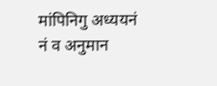मांपिनिगु अध्ययनं नं व अनुमान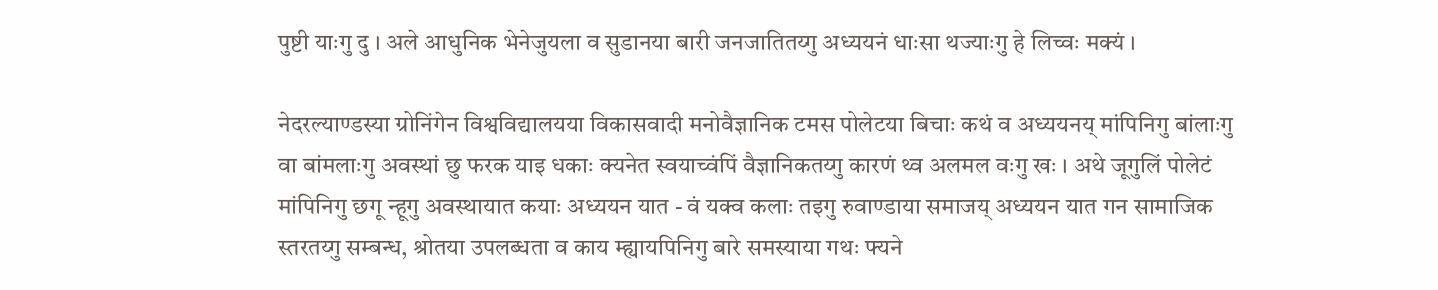पुष्टी याःगु दु । अले आधुनिक भेनेजुयला व सुडानया बारी जनजातितय्गु अध्ययनं धाःसा थज्याःगु हे लिच्वः मक्यं ।

नेदरल्याण्डस्या ग्रोनिंगेन विश्वविद्यालयया विकासवादी मनोवैज्ञानिक टमस पोलेटया बिचाः कथं व अध्ययनय् मांपिनिगु बांलाःगु वा बांमलाःगु अवस्थां छु फरक याइ धकाः क्यनेत स्वयाच्वंपिं वैज्ञानिकतय्गु कारणं थ्व अलमल वःगु खः । अथे जूगुलिं पोलेटं मांपिनिगु छगू न्हूगु अवस्थायात कयाः अध्ययन यात - वं यक्व कलाः तइगु रुवाण्डाया समाजय् अध्ययन यात गन सामाजिक स्तरतय्गु सम्बन्ध, श्रोतया उपलब्धता व काय म्ह्यायपिनिगु बारे समस्याया गथः फ्यने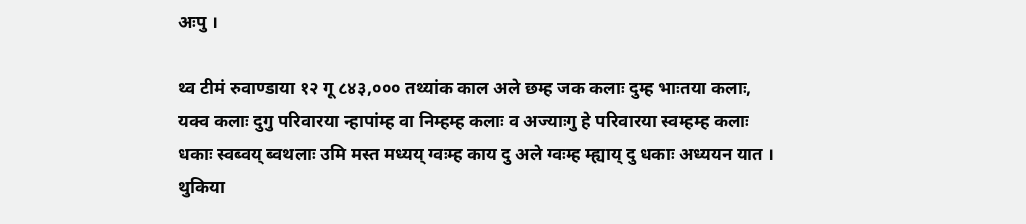अःपु ।

थ्व टीमं रुवाण्डाया १२ गू ८४३,००० तथ्यांक काल अले छम्ह जक कलाः दुम्ह भाःतया कलाः, यक्व कलाः दुगु परिवारया न्हापांम्ह वा निम्हम्ह कलाः व अज्याःगु हे परिवारया स्वम्हम्ह कलाः धकाः स्वब्वय् ब्वथलाः उमि मस्त मध्यय् ग्वःम्ह काय दु अले ग्वःम्ह म्ह्याय् दु धकाः अध्ययन यात । थुकिया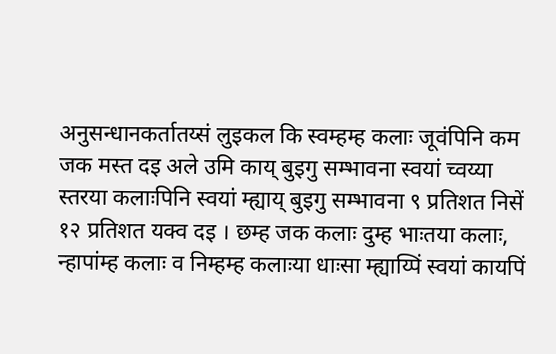अनुसन्धानकर्तातय्सं लुइकल कि स्वम्हम्ह कलाः जूवंपिनि कम जक मस्त दइ अले उमि काय् बुइगु सम्भावना स्वयां च्वय्या स्तरया कलाःपिनि स्वयां म्ह्याय् बुइगु सम्भावना ९ प्रतिशत निसें १२ प्रतिशत यक्व दइ । छम्ह जक कलाः दुम्ह भाःतया कलाः, न्हापांम्ह कलाः व निम्हम्ह कलाःया धाःसा म्ह्याय्पिं स्वयां कायपिं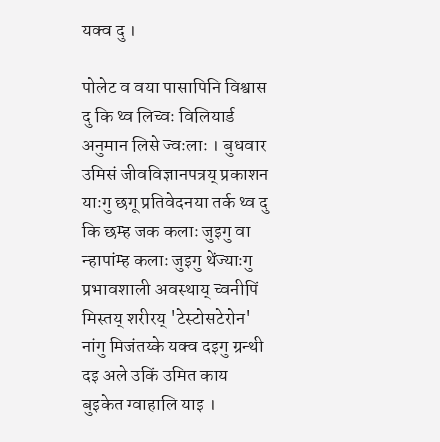यक्व दु ।

पोलेट व वया पासापिनि विश्वास दु कि थ्व लिच्वः विलियार्ड अनुमान लिसे ज्वःलाः । बुधवार उमिसं जीवविज्ञानपत्रय् प्रकाशन याःगु छगू प्रतिवेदनया तर्क थ्व दु कि छम्ह जक कलाः जुइगु वा न्हापांम्ह कलाः जुइगु थेंज्याःगु प्रभावशाली अवस्थाय् च्वनीपिं मिस्तय् शरीरय् 'टेस्टोसटेरोन' नांगु मिजंतय्के यक्व दइगु ग्रन्थी दइ अले उकिं उमित काय बुइकेत ग्वाहालि याइ ।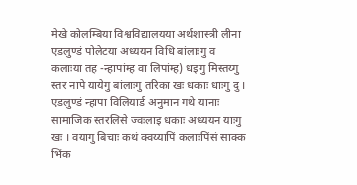मेखे कोलम्बिया विश्वविद्यालयया अर्थशास्त्री लीना एडलुण्डं पोलेटया अध्ययन विधि बांलाःगु व कलाःया तह -न्हापांम्ह वा लिपांम्ह) धइगु मिस्तय्गु स्तर नापे यायेगु बांलाःगु तरिका खः धकाः धाःगु दु । एडलुण्डं न्हापा विलियार्ड अनुमान गथे यानाः सामाजिक स्तरलिसे ज्वःलाइ धकाः अध्ययन याःगु खः । वयागु बिचाः कथं क्वय्यापिं कलाःपिंसं साक्क भिंक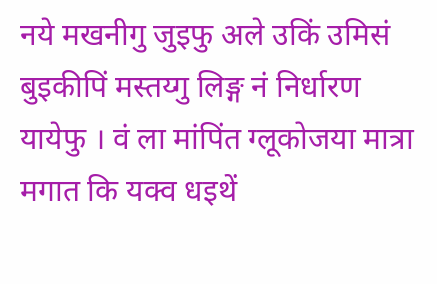नये मखनीगु जुइफु अले उकिं उमिसं बुइकीपिं मस्तय्गु लिङ्ग नं निर्धारण यायेफु । वं ला मांपिंत ग्लूकोजया मात्रा मगात कि यक्व धइथें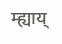म्ह्याय्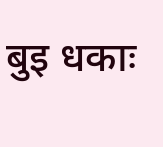बुइ धकाः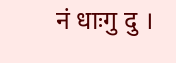नं धाःगु दु ।